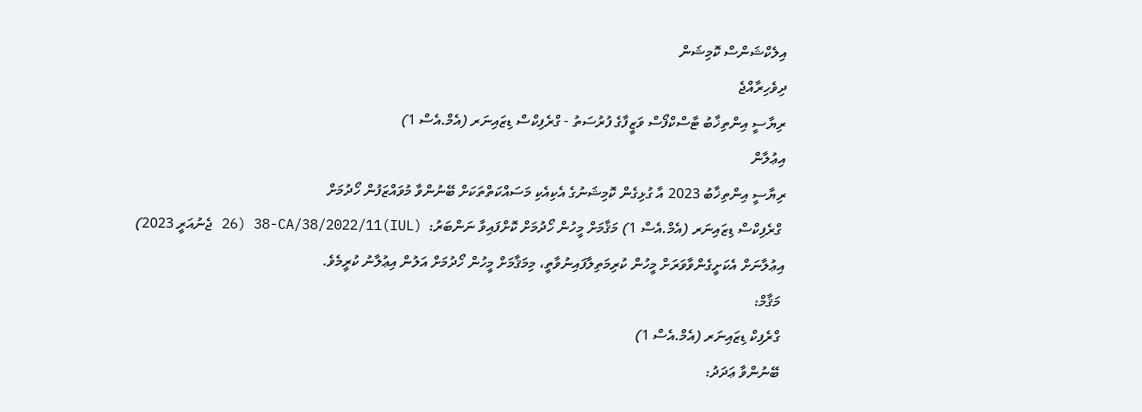އިލެކްޝަންސް ކޮމިޝަން
ދިވެހިރާއްޖެ
ރިޔާސީ އިންތިޚާބު ޓާސްކްފޯސް ވަޒީފާގެ ފުރުސަތު - ގްރެފިކްސް ޑިޒައިނަރ (އެމް.އެސް 1)
އިޢުލާން
ރިޔާސީ އިންތިޚާބު 2023 އާ ގުޅިގެން ކޮމިޝަނުގެ އެކިއެކި މަސައްކަތްތަކަށް ބޭނުންވާ މުވައްޒަފުން ހޯދުމަށް
 ގްރެފިކްސް ޑިޒައިނަރ (އެމް.އެސް 1) މަޤާމަށް މީހުން ހޯދުމަށް ކޮށްފައިވާ ނަންބަރު:  (IUL)38-CA/38/2022/11 (26 ޖެނުއަރީ 2023) އިޢުލާނަށް އެކަށީގެންވާވަރަށް މީހުން ކުރިމަތިލާފައިނުވާތީ، މިމަޤާމަށް މީހުން ހޯދުމަށް އަލުން އިޢުލާނު ކުރީމެވެ.
 މަޤާމް:
 ގްރެފިކް ޑިޒައިނަރ (އެމް.އެސް 1)
 ބޭނުންވާ ޢަދަދު: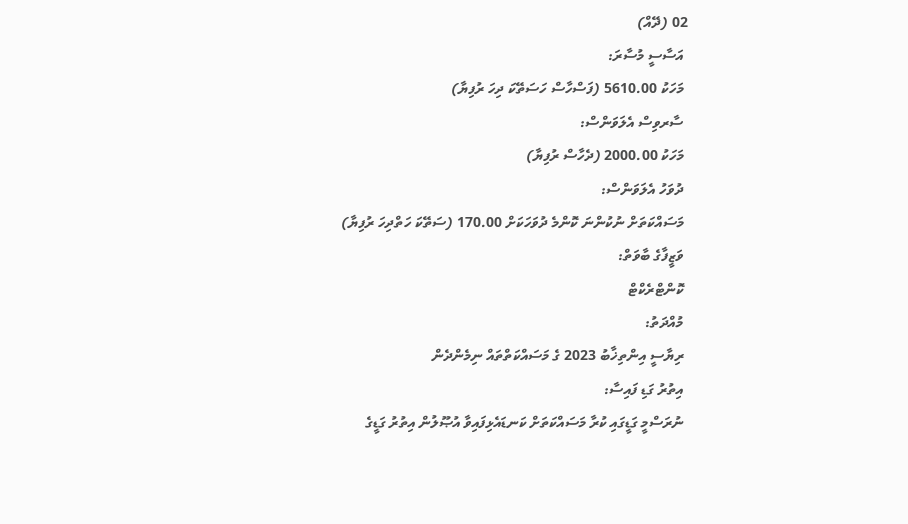02 (ދޭއް)
 އަސާސީ މުސާރަ:
 މަހަކު 5610.00 (ފަސްހާސް ހަސަތޭކަ ދިހަ ރުފިޔާ)
 ސާރވިސް އެލަވަންސް:
 މަހަކު 2000.00 (ދެހާސް ރުފިޔާ)
 ދުވަހު އެލަވަންސް:
 މަސައްކަތަށް ނުކުންނަ ކޮންމެ ދުވަހަކަށް 170.00 (ސަތޭކަ ހަތްދިހަ ރުފިޔާ)
 ވަޒީފާގެ ބާވަތް:
 ކޮންޓްރެކްޓް
 މުއްދަތު:
 ރިޔާސީ އިންތިޚާބު 2023 ގެ މަސައްކަތްތައް ނިމެންދެން
 އިތުރު ގަޑި ފައިސާ:
 ނުރަސްމީ ގަޑީގައި ކުރާ މަސައްކަތަށް ކަނޑައެޅިފައިވާ އުޞޫލުން އިތުރު ގަޑީގެ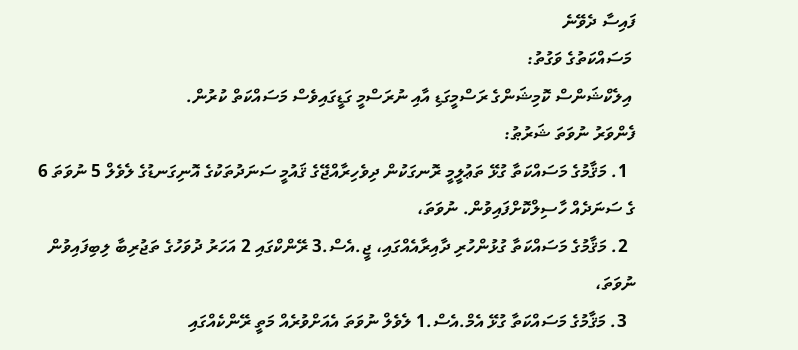ފައިސާ ދެވޭނެ
 މަސައްކަތުގެ ވަގުތު:
 އިލެކްޝަންސް ކޮމިޝަންގެ ރަސްމީގަޑި އާއި ނުރަސްމީ ގަޑީގައިވެސް މަސައްކަތް ކުރުން.
ފެންވަރު ނުވަތަ ޝަރުޠު:
  1. މަޤާމުގެ މަސައްކަތާ ގުޅޭ ތަޢުލީމީ ރޮނގަކުން ދިވެހިރާއްޖޭގެ ޤައުމީ ސަނަދުތަކުގެ އޮނިގަނޑުގެ ލެވެލް 5 ނުވަތަ 6 ގެ ސަނަދެއް ހާސިލްކޮށްފައިވުން. ނުވަތަ،
  2. މަޤާމުގެ މަސައްކަތާ ގުޅުންހުރި ދާއިރާއެއްގައި، ޖީ.އެސް.3 ރޭންކްގައި 2 އަހަރު ދުވަހުގެ ތަޖުރިބާ ލިބިފައިވުން ނުވަތަ،
  3. މަޤާމުގެ މަސައްކަތާ ގުޅޭ އެމް.އެސް.1 ލެވެލް ނުވަތަ އެއަށްވުރެއް މަތީ ރޭންކެއްގައި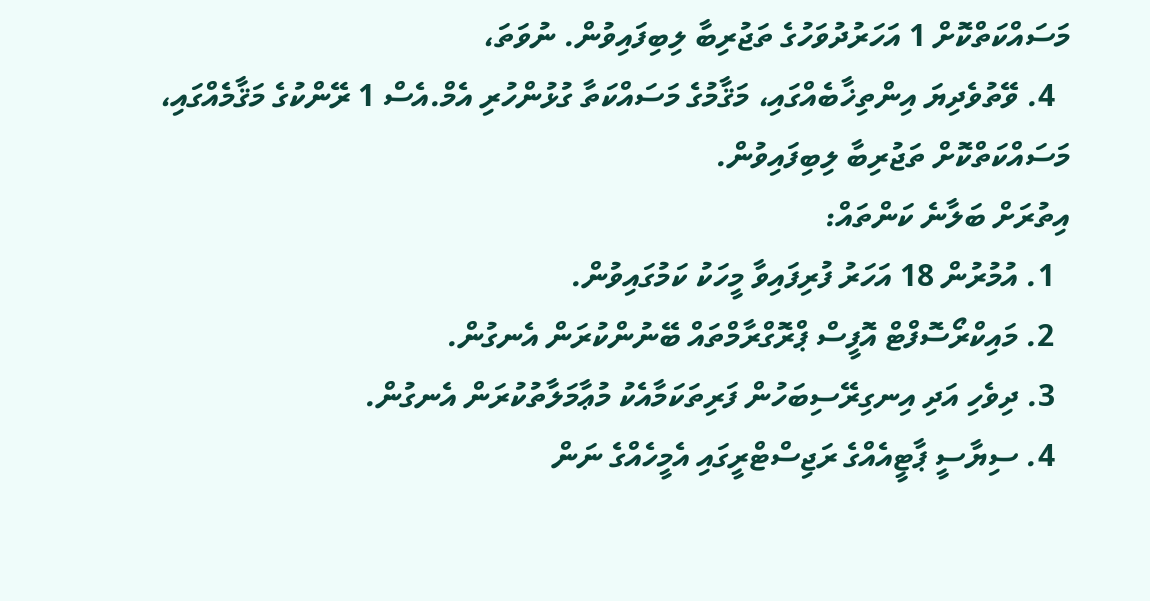މަސައްކަތްކޮށް 1 އަހަރުދުވަހުގެ ތަޖުރިބާ ލިބިފައިވުން. ނުވަތަ،
  4. ވޭތުވެދިޔަ އިންތިޚާބެއްގައި، މަޤާމުގެ މަސައްކަތާ ގުޅުންހުރި އެމް.އެސް 1 ރޭންކުގެ މަޤާމެއްގައި، މަސައްކަތްކޮށް ތަޖުރިބާ ލިބިފައިވުން.
އިތުރަށް ބަލާނެ ކަންތައް:
  1. އުމުރުން 18 އަހަރު ފުރިފައިވާ މީހަކު ކަމުގައިވުން.
  2. މައިކްރޯސޮފްޓް އޮފީސް ޕްރޮގްރާމްތައް ބޭނުންކުރަން އެނގުން.
  3. ދިވެހި އަދި އިނގިރޭސިބަހުން ފަރިތަކަމާއެކު މުޢާމަލާތުކުރަން އެނގުން.
  4. ސިޔާސީ ޕާޓީއެއްގެ ރަޖިސްޓްރީގައި އެމީހެއްގެ ނަން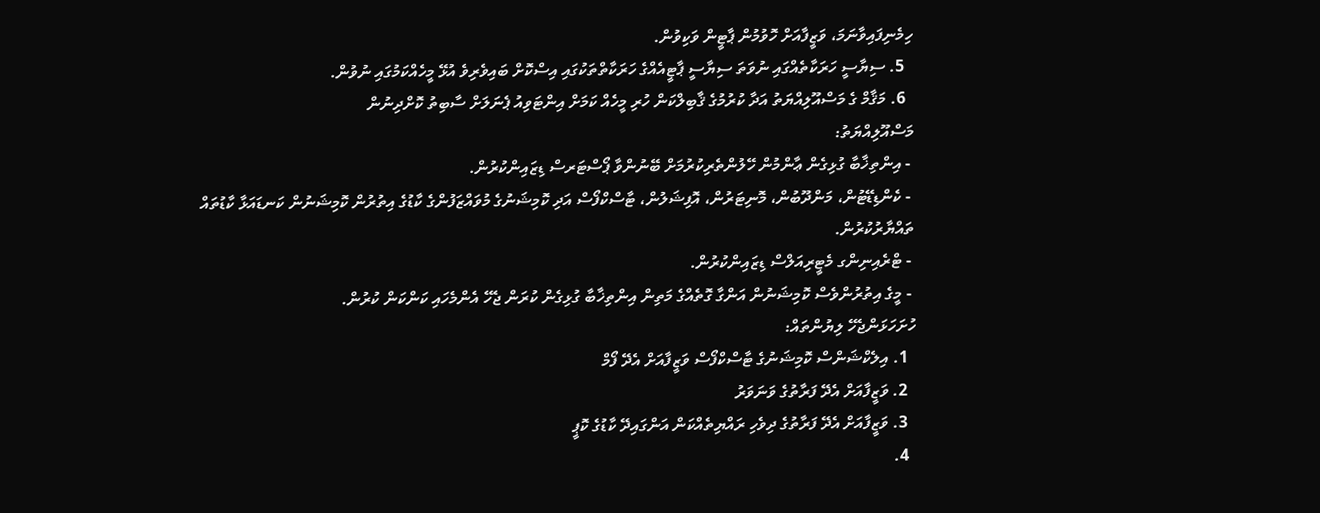ހިމެނިފައިވާނަމަ، ވަޒީފާއަށް ހޮވުމުން ޕާޓީން ވަކިވުން.
  5. ސިޔާސީ ހަރަކާތެއްގައި ނުވަތަ ސިޔާސީ ޕާޓީއެއްގެ ހަރަކާތްތަކުގައި އިސްކޮށް ބައިވެރިވެ އުޅޭ މީހެއްކަމުގައި ނުވުން.
  6. މަޤާމް ގެ މަސްއޫލިއްޔަތު އަދާ ކުރުމުގެ ޤާބިލްކަން ހުރި މީހެއް ކަމަށް އިންޓަވިއު ޕެނަލަށް ސާބިތު ކޮށްދިނުން
މަސްއޫލިއްޔަތު:
 - އިންތިޚާބާ ގުޅިގެން ޢާންމުން ހޭލުންތެރިކުރުމަށް ބޭނުންވާ ޕޯސްޓަރސް ޑިޒައިންކުރުން.
 - ކެންޑިޑޭޓުން، މަންދޫބުން، މޮނިޓަރުން، އޮފިޝަލުން، ޓާސްކްފޯސް އަދި ކޮމިޝަނުގެ މުވައްޒަފުންގެ ކާޑުގެ އިތުރުން ކޮމިޝަނުން ކަނޑައަޅާ ކާޑުތައް ތައްޔާރުކުރުން.
 - ޓްރެއިނިންގ މެޓީރިއަލްސް ޑިޒައިންކުރުން.
 - މީގެ އިތުރުންވެސް ކޮމިޝަނުން އަންގާ ގޮތެއްގެ މަތިން އިންތިޚާބާ ގުޅިގެން ކުރަން ޖެހޭ އެންމެހައި ކަންކަން ކުރުން.
ހުށަހަޅަންޖެހޭ ލިޔުންތައް:
  1. އިލެކްޝަންސް ކޮމިޝަނުގެ ޓާސްކްފޯސް ވަޒީފާއަށް އެދޭ ފޯމް
  2. ވަޒީފާއަށް އެދޭ ފަރާތުގެ ވަނަވަރު
  3. ވަޒީފާއަށް އެދޭ ފަރާތުގެ ދިވެހި ރައްޔިތެއްކަން އަންގައިދޭ ކާޑުގެ ކޮޕީ
  4.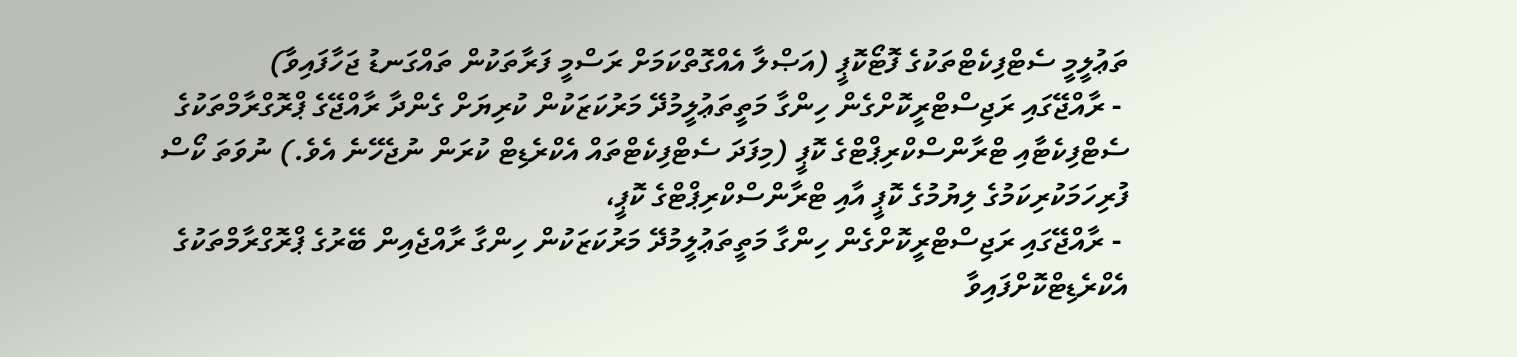ތަޢުލީމީ ސެޓްފިކެޓްތަކުގެ ފޮޓޯކޮޕީ (އަޞްލާ އެއްގޮތްކަމަށް ރަސްމީ ފަރާތަކުން ތައްގަނޑު ޖަހާފައިވާ)
 - ރާއްޖޭގައި ރަޖިސްޓްރީކޮށްގެން ހިންގާ މަތީތަޢުލީމުދޭ މަރުކަޒަކުން ކުރިޔަށް ގެންދާ ރާއްޖޭގެ ޕްރޮގްރާމްތަކުގެ ސެޓްފިކެޓާއި ޓްރާންސްކްރިޕްޓްގެ ކޮޕީ (މިފަދަ ސެޓްފިކެޓްތައް އެކްރެޑިޓް ކުރަން ނުޖެހޭނެ އެވެ.) ނުވަތަ ކޯސް ފުރިހަމަކުރިކަމުގެ ލިޔުމުގެ ކޮޕީ އާއި ޓްރާންސްކްރިޕްޓްގެ ކޮޕީ،
 - ރާއްޖޭގައި ރަޖިސްޓްރީކޮށްގެން ހިންގާ މަތީތަޢުލީމުދޭ މަރުކަޒަކުން ހިންގާ ރާއްޖެއިން ބޭރުގެ ޕްރޮގްރާމްތަކުގެ އެކްރެޑިޓްކޮށްފައިވާ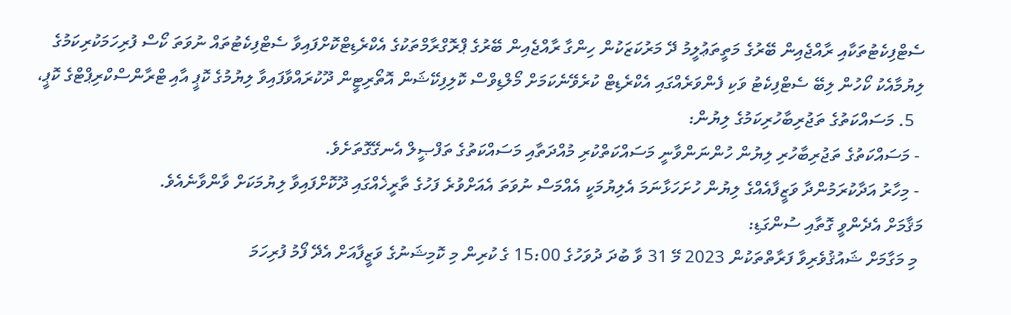ސެޓްފިކެޓުތަކާއި ރާއްޖެއިން ބޭރުގެ މަތީތަޢުލީމު ދޭ މަރުކަޒަކުން ހިންގާ ރާއްޖެއިން ބޭރުގެ ޕްރޮގްރާމްތަކުގެ އެކްރެޑިޓްކޮށްފައިވާ ސެޓްފިކެޓުތައް ނުވަތަ ކޯސް ފުރިހަމަކުރިކަމުގެ ލިޔުމާއެކު ކޯހުން ލިބޭ ސެޓްފިކެޓު ވަކި ފެންވަރެއްގައި އެކްރެޑިޓް ކުރެވޭނެކަމަށް މޯލްޑިވްސް ކޮލިފިކޭޝަން އޮތޯރިޓީން ދޫކުރައްވާފައިވާ ލިޔުމުގެ ކޮޕީ އާއި ޓްރާންސްކްރިޕްޓްގެ ކޮޕީ،
  5. މަސައްކަތުގެ ތަޖުރިބާހުރިކަމުގެ ލިޔުން:
 - މަސައްކަތުގެ ތަޖުރިބާހުރި ލިޔުން ހުންނަންވާނީ މަސައްކަތްކުރި މުއްދަތާއި މަސައްކަތުގެ ތަފްޞީލް އެނގޭގޮތަށެވެ.
 - މިހާރު އަދާކުރަމުންދާ ވަޒީފާއެއްގެ ލިޔުން ހުށަހަޅާނަމަ އެލިޔުމަކީ އެއްމަސް ނުވަތަ އެއަށްވުރެ ފަހުގެ ތާރީޚެއްގައި ދޫކޮށްފައިވާ ލިޔުމަކަށް ވާންވާނެއެވެ.
މަޤާމަށް އެދެންވީ ގޮތާއި ސުންގަޑި:
 މި މަގާމަށް ޝައުޤުވެރިވާ ފަރާތްތަކުން 2023 މޭ 31 ވާ ބުދަ ދުވަހުގެ 15:00 ގެ ކުރިން މި ކޮމިޝަނުގެ ވަޒީފާއަށް އެދޭ ފޯމު ފުރިހަމަ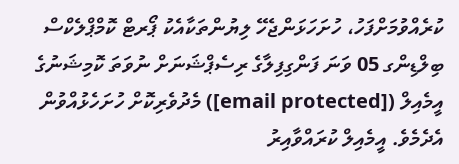ކުރެއްވުމަށްފަހު، ހުށަހަޅަންޖެހޭ ލިޔުންތަކާއެކު ޕޯރޓް ކޮމްޕްލެކްސް ބިލްޑިންގ 05 ވަނަ ފަންގިފިލާގެ ރިސެޕްޝަނަށް ނުވަތަ ކޮމިޝަނުގެ އީމެއިލް ([email protected]) މެދުވެރިކޮށް ހުށަހެޅުއްވުން އެދެމެވެ. އީމެއިލް ކުރައްވާއިރު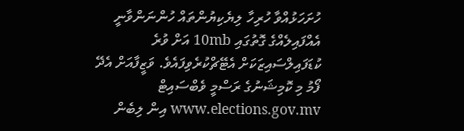ހުށަހަޅުއްވާ ހުރިހާ ލިޔެކިޔުންތައް ހުންނަންވާނީ އެއްފައިލެއްގެ ގޮތުގައި 10mb އަށް ވުރެ ކުޑަފައިލްސައިޒަކަށް އެޓޭޗްކުރެވިފައެވެ. ވަޒީފާއަށް އެދޭ ފޯމު މި ކޮމިޝަނުގެ ރަސްމީ ވެބްސައިޓް www.elections.gov.mv އިން ލިބެން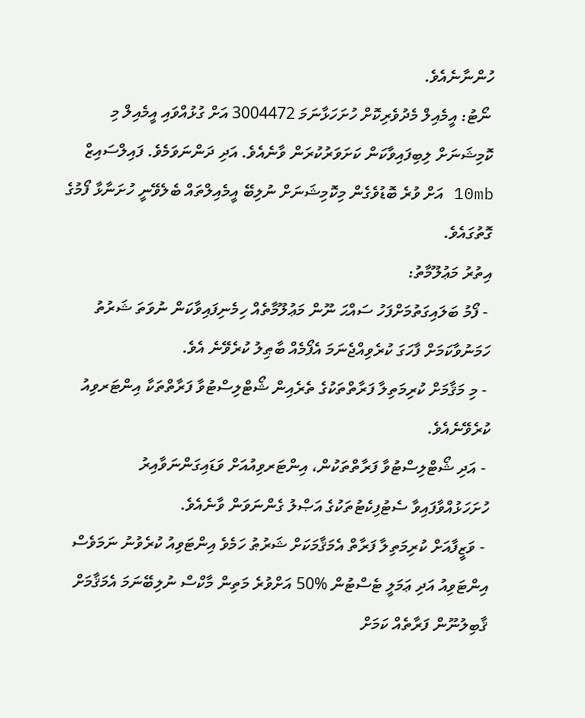ހުންނާނެއެވެ.
 ނޯޓު: އީމެއިލް މެދުވެރިކޮށް ހުށަހަޅާނަމަ 3004472 އަށް ގުޅުއްވައި އީމެއިލް މި ކޮމިޝަނަށް ލިބިފައިވާކަން ކަށަވަރުކުރަން ވާނެއެވެ. އަދި ދަންނަވަމެވެ. ފައިލްސައިޒް 10mb އަށް ވުރެ ބޮޑުވެގެން މިކޮމިޝަނަށް ނުލިބޭ އީމެއިލްތައް ބެލެވޭނީ ހުށަނާޅާ ފޯމުގެ ގޮތުގައެވެ.
އިތުރު މަޢުލޫމާތު:
 - ފޯމު ބަލައިގަތުމަށްފަހު ސައްޙަ ނޫން މަޢުލޫމާތެއް ހިމެނިފައިވާކަން ނުވަތަ ޝަރުތު ހަމަނުވާކަމަށް ފާހަގަ ކުރެވިއްޖެނަމަ އެފޯމެއް ބާޠިލު ކުރެވޭނެ އެވެ.
 - މި މަޤާމަށް ކުރިމަތިލާ ފަރާތްތަކުގެ ތެރެއިން ޝޯޓްލިސްޓުވާ ފަރާތްތަކާ އިންޓަރވިއު ކުރެވޭނެއެވެ.
 - އަދި ޝޯޓްލިސްޓުވާ ފަރާތްތަކުން، އިންޓަރވިއުއަށް ވަޑައިގަންނަވާއިރު ހުށަހަޅުއްވާފައިވާ ސެޓުފިކެޓުތަކުގެ އަޞްލު ގެންނަވަން ވާނެއެވެ.
 - ވަޒީފާއަށް ކުރިމަތިލާ ފަރާތް އެމަޤާމަކަށް ޝަރުޠު ހަމެވެ އިންޓަވިއު ކުރެވުނު ނަމަވެސް އިންޓަވިއު އަދި ޢަމަލީ ޓެސްޓުން %50 އަށްވުރެ މަތިން މާކްސް ނުލިބޭނަމަ އެމަޤާމަށް ޤާބިލުނޫން ފަރާތެއް ކަމަށް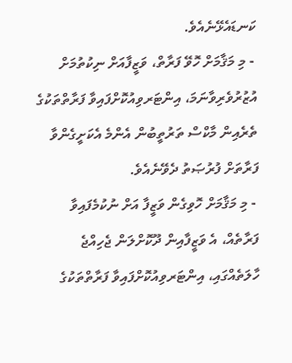ކަނޑައެޅޭނެއެވެ.
 - މި މަޤާމަށް ހޮވޭ ފަރާތް، ވަޒީފާއަށް ނިކުތުމަށް އުޒުރުވެރިވާނަމަ، އިންޓަރވިއުކޮށްފައިވާ ފަރާތްތަކުގެ ތެރެއިން މާކްސް ތަރުތީބުން އެންމެ އެކަށީގެންވާ ފަރާތަށް ފުރުޞަތު ދެވޭނެއެވެ.
 - މި މަޤާމަށް ހޮވިގެން ވަޒީފާ އަށް ނުކުމެފައިވާ ފަރާތެއް، އެ ވަޒީފާއިން ދޫކޮށްލަން ޖެހިއްޖެ ހާލަތެއްގައި، އިންޓަރވިއުކޮށްފައިވާ ފަރާތްތަކުގެ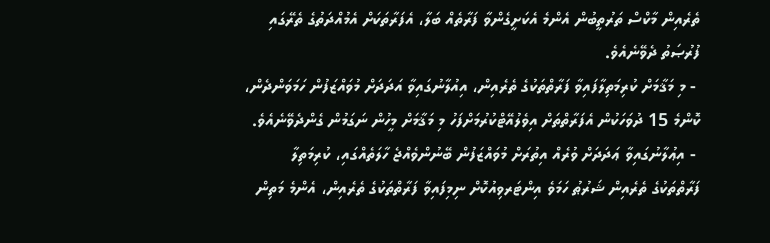ތެރެއިން މާކްސް ތަރުތީބުން އެންމެ އެކަށީގެންވާ ފަރާތެއް ބަލާ، އެފަރާތަކަށް އެމުއްދަތުގެ ތެރޭގައި ފުރުޞަތު ދެވޭނެއެވެ.
 - މި މަޤާމަށް ކުރިމަތިލާފައިވާ ފަރާތްތަކުގެ ތެރެއިން، އިއުލާނުގައިވާ އަދަދަށް މުވައްޒަފުން ހަމަވަންދެން، ކޮންމެ 15 ދުވަހަކުން އެފަރާތްތަށް އިވެލުއޭޓްކުރުމަށްފަހު މި މަޤާމަށް މީހުން ނަގަމުން ގެންދެވޭނެއެވެ.
 - އިޢުލާނުގައިވާ ޢަދަދަށް ވުރެއް އިތުރަށް މުވައްޒަފުން ބޭނުންވެއްޖެ ހާލަތެއްގައި، ކުރިމަތިލާ ފަރާތްތަކުގެ ތެރެއިން ޝަރުޠު ހަމަވެ އިންޓަރވިއުކޮށް ނިމިފައިވާ ފަރާތްތަކުގެ ތެރެއިން، އެންމެ މަތިން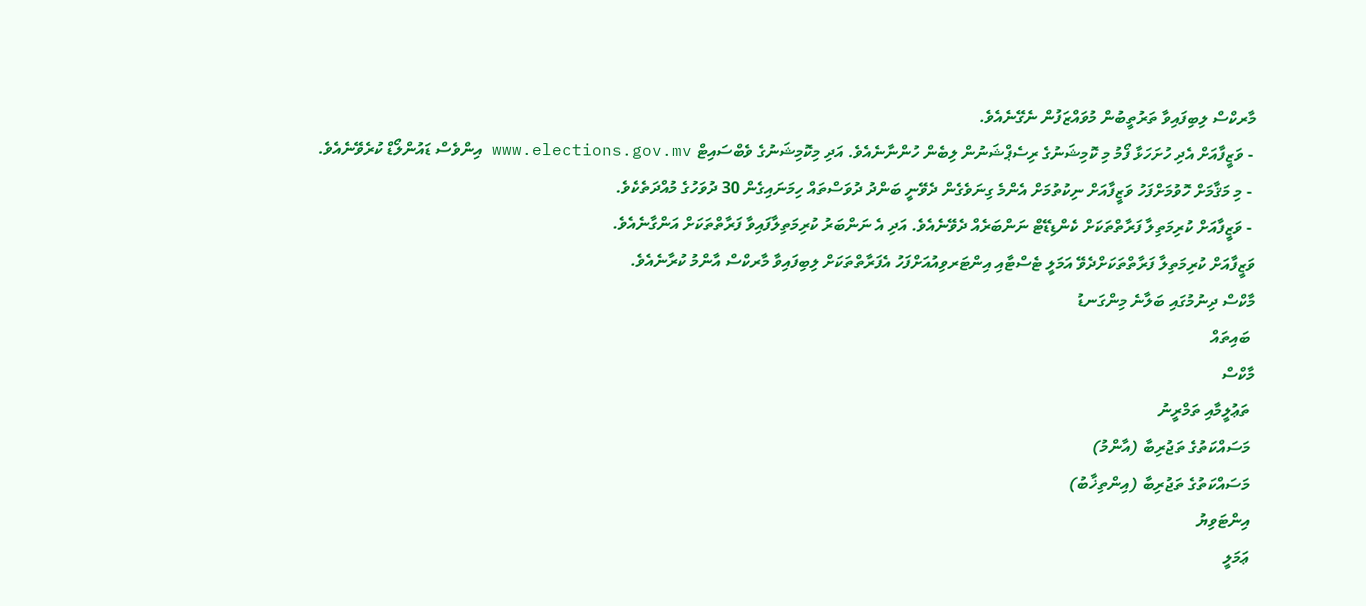މާރކްސް ލިބިފައިވާ ތަރުތީބުން މުވައްޒަފުން ނެގޭނެއެވެ.
 - ވަޒީފާއަށް އެދި ހުށަހަޅާ ފޯމު މި ކޮމިޝަނުގެ ރިސެޕްޝަނުން ލިބެން ހުންނާނެއެވެ. އަދި މިކޮމިޝަނުގެ ވެބްސައިޓް www.elections.gov.mv އިންވެސް ޑައުންލޯޑް ކުރެވޭނެއެވެ.
 - މި މަޤާމަށް ހޮވުމަށްފަހު ވަޒީފާއަށް ނިކުތުމަށް އެންމެ ގިނަވެގެން ދެވޭނީ ބަންދު ދުވަސްތައް ހިމަނައިގެން 30 ދުވަހުގެ މުއްދަތެކެވެ.
 - ވަޒީފާއަށް ކުރިމަތިލާ ފަރާތްތަކަށް ކެންޑިޑޭޓް ނަންބަރެއް ދެވޭނެއެވެ. އަދި އެ ނަންބަރު ކުރިމަތިލާފައިވާ ފަރާތްތަކަށް އަންގާނެއެވެ.
ވަޒީފާއަށް ކުރިމަތިލާ ފަރާތްތަކަށްދެވޭ އަމަލީ ޓެސްޓާއި އިންޓަރވިއުއަށްފަހު އެފަރާތްތަކަށް ލިބިފައިވާ މާރކްސް އާންމު ކުރާނެއެވެ.
މާކްސް ދިނުމުގައި ބަލާނެ މިންގަނޑު
 ބައިތައް
މާކްސް
 ތަޢުލީމާއި ތަމްރީނު
 މަސައްކަތުގެ ތަޖުރިބާ (އާންމު)
 މަސައްކަތުގެ ތަޖުރިބާ (އިންތިޚާބު)
 އިންޓަވިޔު
 ޢަމަލީ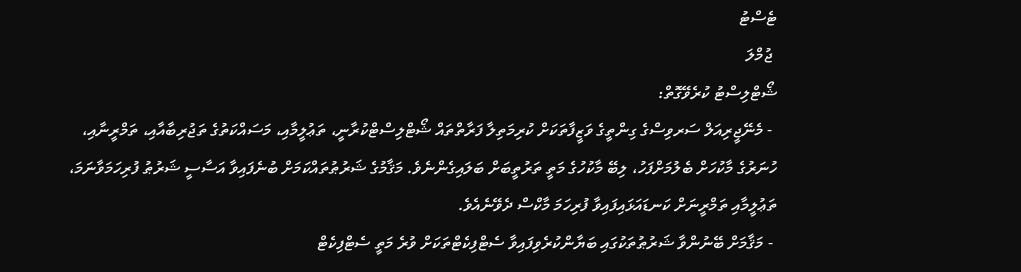ޓެސްޓު
 ޖުމްލަ
ޝޯޓްލިސްޓު ކުރެވޭގޮތް:
 - މެނޭޖީރިއަލް ސަރވިސްގެ ގިންތީގެ ވަޒީފާތަކަށް ކުރިމަތިލާ ފަރާތްތައް ޝޯޓްލިސްޓްކުރާނީ، ތަޢުލީމާއި، މަސައްކަތުގެ ތަޖުރިބާއާއި، ތަމްރީނާއި، ހުނަރުގެ މާކުހަށް ބެލުމަށްފަހު، ލިބޭ މާކުހުގެ މަތީ ތަރުތީބަށް ބަލައިގެންނެވެ. މަޤާމުގެ ޝަރުޠުތައްކަމަށް ބުނެފައިވާ އަސާސީ ޝަރުޠު ފުރިހަމަވާނަމަ، ތަޢުލީމާއި ތަމްރީނަށް ކަނޑައަޅައިފައިވާ ފުރިހަމަ މާކްސް ދެވޭނެއެވެ.
 - މަޤާމަށް ބޭނުންވާ ޝަރުޠުތަކުގައި ބަޔާންކުރެވިފައިވާ ސެޓްފިކެޓްތަކަށް ވުރެ މަތީ ސެޓްފިކެޓް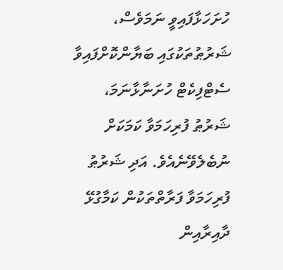ހުށަހަޅާފައިވީ ނަމަވެސް، ޝަރުޠުތަކުގައި ބަޔާންކޮށްފައިވާ ސެޓްފިކެޓް ހުށަނާޅާނަމަ، ޝަރުޠު ފުރިހަމަވާ ކަމަކަށް ނުބެލެވޭނެއެވެ. އަދި ޝަރުޠު ފުރިހަމަވާ ފަރާތްތަކުން ކަމާގުޅޭ ދާއިރާއިން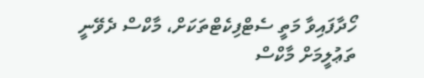ހޯދާފައިވާ މަތީ ސެޓްފިކެޓްތަކަށް، މާކްސް ދެވޭނީ ތަޢުލީމަށް މާކްސް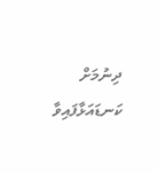ދިނުމަށް ކަނޑައަޅާފައިވާ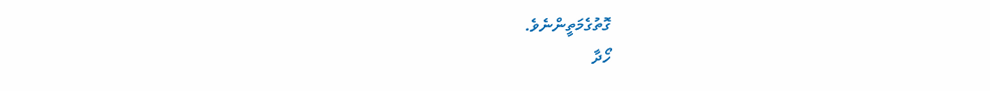ގޮތުގެމަތީންނެވެ.
ހޯދާ